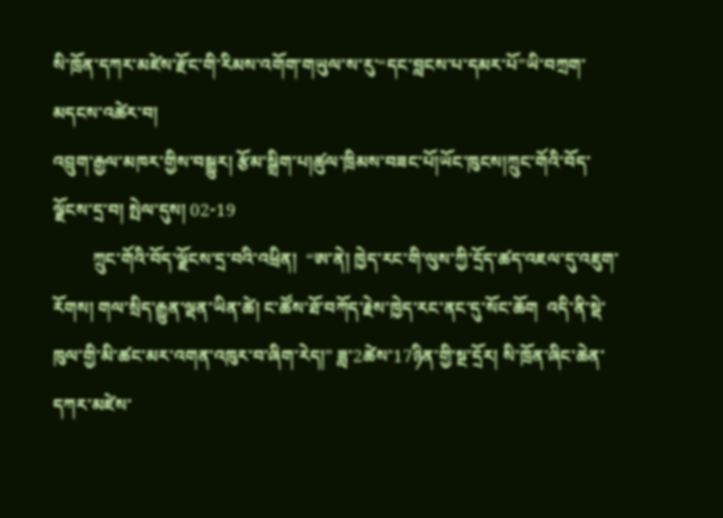སི་ཁྲོན་དཀར་མཛེས་རྫོང་གི་རིམས་འགོག་གཡུལ་ས་རུ་“དང་བླངས་པ་དམར་པོ”ཡི་བཀྲག་མདངས་འཚེར་བ།
འབྲུག་རྒྱལ་མཁར་གྱིས་བསྒྱུར། རྩོམ་སྒྲིག་པ།ཚུལ་ཁྲིམས་བཟང་པོ།ཡོང་ཁུངས།ཀྲུང་གོའི་བོད་ལྗོངས་དྲ་བ། སྤེལ་དུས། 02-19
         ཀྲུང་གོའི་བོད་ལྗོངས་དྲ་བའི་འཕྲིན།  “ཨ་ནེ། ཁྱེད་རང་གི་ལུས་ཀྱི་དྲོད་ཚད་འཇལ་དུ་འཇུག་རོགས། གལ་སྲིད་རྒྱུན་ལྡན་ཡིན་ཚེ། ང་ཚོས་ཐོ་བཀོད་རྗེས་ཁྱེད་རང་ནང་དུ་སོང་ཆོག  འདི་ནི་སྡེ་ཁུལ་གྱི་མི་ཚང་མར་འགན་འཁུར་བ་ཞིག་རེད།” ཟླ་2ཚེས་17ཉིན་གྱི་སྔ་དྲོར། སི་ཁྲོན་ཞིང་ཆེན་དཀར་མཛེས་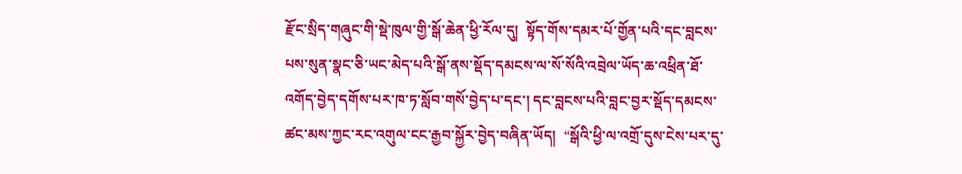རྫོང་སྲིད་གཞུང་གི་སྡེ་ཁུལ་གྱི་སྒོ་ཆེན་ཕྱི་རོལ་དུ།  སྟོད་གོས་དམར་པོ་གྱོན་པའི་དང་བླངས་པས་སུན་སྣང་ཅི་ཡང་མེད་པའི་སྒོ་ནས་སྡོད་དམངས་ལ་སོ་སོའི་འབྲེལ་ཡོད་ཆ་འཕྲིན་ཐོ་འགོད་བྱེད་དགོས་པར་ཁ་ཏ་སློབ་གསོ་བྱེད་པ་དང་། དང་བླངས་པའི་བླང་བྱར་སྡོད་དམངས་ཚང་མས་ཀྱང་རང་འགུལ་ངང་རྒྱབ་སྐྱོར་བྱེད་བཞིན་ཡོད།  “སྒོའི་ཕྱི་ལ་འགྲོ་དུས་ངེས་པར་དུ་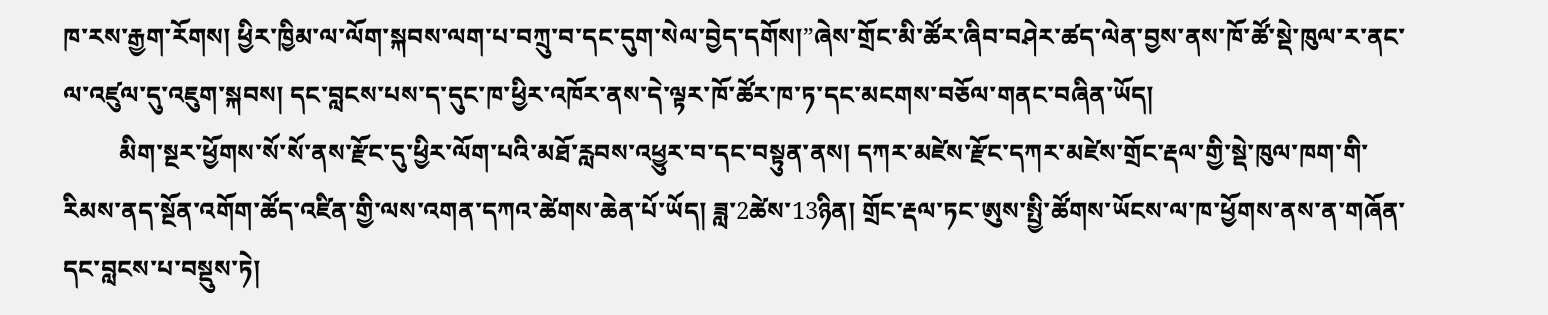ཁ་རས་རྒྱག་རོགས། ཕྱིར་ཁྱིམ་ལ་ལོག་སྐབས་ལག་པ་བཀྲུ་བ་དང་དུག་སེལ་བྱེད་དགོས།”ཞེས་གྲོང་མི་ཚོར་ཞིབ་བཤེར་ཚད་ལེན་བྱས་ནས་ཁོ་ཚོ་སྡེ་ཁུལ་ར་ནང་ལ་འཛུལ་དུ་འཇུག་སྐབས། དང་བླངས་པས་ད་དུང་ཁ་ཕྱིར་འཁོར་ནས་དེ་ལྟར་ཁོ་ཚོར་ཁ་ཏ་དང་མངགས་བཅོལ་གནང་བཞིན་ཡོད།
         མིག་སྔར་ཕྱོགས་སོ་སོ་ནས་རྫོང་དུ་ཕྱིར་ལོག་པའི་མཐོ་རླབས་འཕྱུར་བ་དང་བསྟུན་ནས། དཀར་མཛེས་རྫོང་དཀར་མཛེས་གྲོང་རྡལ་གྱི་སྡེ་ཁུལ་ཁག་གི་རིམས་ནད་སྔོན་འགོག་ཚོད་འཛིན་གྱི་ལས་འགན་དཀའ་ཚེགས་ཆེན་པོ་ཡོད། ཟླ་2ཚེས་13ཉིན། གྲོང་རྡལ་ཏང་ཨུས་སྤྱི་ཚོགས་ཡོངས་ལ་ཁ་ཕྱོགས་ནས་ན་གཞོན་དང་བླངས་པ་བསྡུས་ཏེ།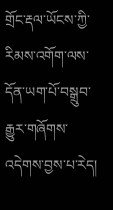གྲོང་རྡལ་ཡོངས་ཀྱི་རིམས་འགོག་ལས་དོན་ཡག་པོ་བསྒྲུབ་རྒྱུར་གཞོགས་འདེགས་བྱས་པ་རེད།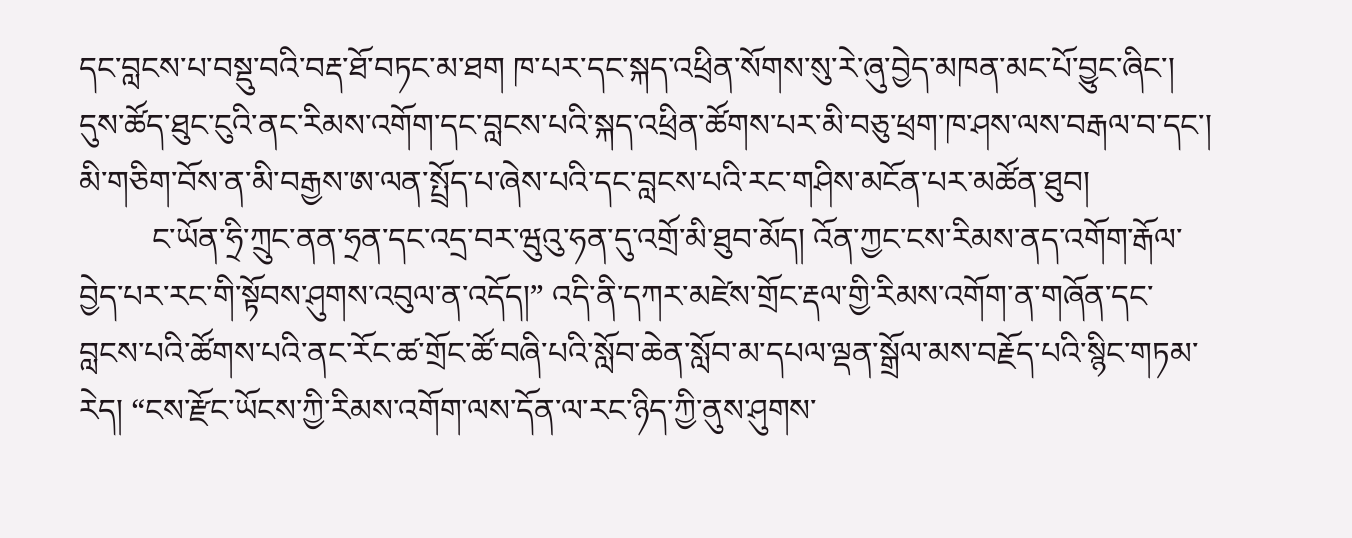དང་བླངས་པ་བསྡུ་བའི་བརྡ་ཐོ་བཏང་མ་ཐག ཁ་པར་དང་སྐད་འཕྲིན་སོགས་སུ་རེ་ཞུ་བྱེད་མཁན་མང་པོ་བྱུང་ཞིང་། དུས་ཚོད་ཐུང་ངུའི་ནང་རིམས་འགོག་དང་བླངས་པའི་སྐད་འཕྲིན་ཚོགས་པར་མི་བཅུ་ཕྲག་ཁ་ཤས་ལས་བརྒལ་བ་དང་། མི་གཅིག་བོས་ན་མི་བརྒྱས་ཨ་ལན་སྤྲོད་པ་ཞེས་པའི་དང་བླངས་པའི་རང་གཤིས་མངོན་པར་མཚོན་ཐུབ།
         ང་ཡོན་ཧྲི་ཀྲུང་ནན་ཧྲན་དང་འདྲ་བར་ཝུའུ་ཧན་དུ་འགྲོ་མི་ཐུབ་མོད། འོན་ཀྱང་ངས་རིམས་ནད་འགོག་རྒོལ་བྱེད་པར་རང་གི་སྟོབས་ཤུགས་འབུལ་ན་འདོད།” འདི་ནི་དཀར་མཛེས་གྲོང་རྡལ་གྱི་རིམས་འགོག་ན་གཞོན་དང་བླངས་པའི་ཚོགས་པའི་ནང་རོང་ཚ་གྲོང་ཚོ་བཞི་པའི་སློབ་ཆེན་སློབ་མ་དཔལ་ལྡན་སྒྲོལ་མས་བརྗོད་པའི་སྙིང་གཏམ་རེད། “ངས་རྫོང་ཡོངས་ཀྱི་རིམས་འགོག་ལས་དོན་ལ་རང་ཉིད་ཀྱི་ནུས་ཤུགས་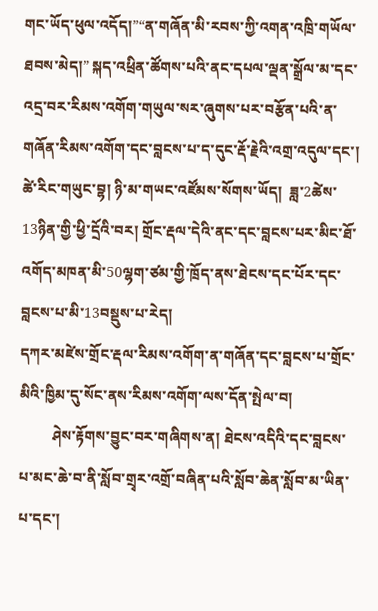གང་ཡོད་ཕུལ་འདོད།”“ན་གཞོན་མི་རབས་ཀྱི་འགན་འཁྲི་གཡོལ་ཐབས་མེད།” སྐད་འཕྲིན་ཚོགས་པའི་ནང་དཔལ་ལྡན་སྒྲོལ་མ་དང་འདྲ་བར་རིམས་འགོག་གཡུལ་སར་ཞུགས་པར་བརྩོན་པའི་ན་གཞོན་རིམས་འགོག་དང་བླངས་པ་ད་དུང་རྡོ་རྗེའི་འགྲ་འདུལ་དང་། ཚེ་རིང་གཡུང་བྷ། ཉི་མ་གཡང་འཛོམས་སོགས་ཡོད།  ཟླ་2ཚེས་13ཉིན་གྱི་ཕྱི་དྲོའི་བར། གྲོང་རྡལ་དེའི་ནང་དང་བླངས་པར་མིང་ཐོ་འགོད་མཁན་མི་50ལྷག་ཙམ་གྱི་ཁྲོད་ནས་ཐེངས་དང་པོར་དང་བླངས་པ་མི་13བསྡུས་པ་རེད།
དཀར་མཛེས་གྲོང་རྡལ་རིམས་འགོག་ན་གཞོན་དང་བླངས་པ་གྲོང་མིའི་ཁྱིམ་དུ་སོང་ནས་རིམས་འགོག་ལས་དོན་སྤེལ་བ།
         ཤེས་རྟོགས་བྱུང་བར་གཞིགས་ན། ཐེངས་འདིའི་དང་བླངས་པ་མང་ཆེ་བ་ནི་སློབ་གྲྭར་འགྲོ་བཞིན་པའི་སློབ་ཆེན་སློབ་མ་ཡིན་པ་དང་།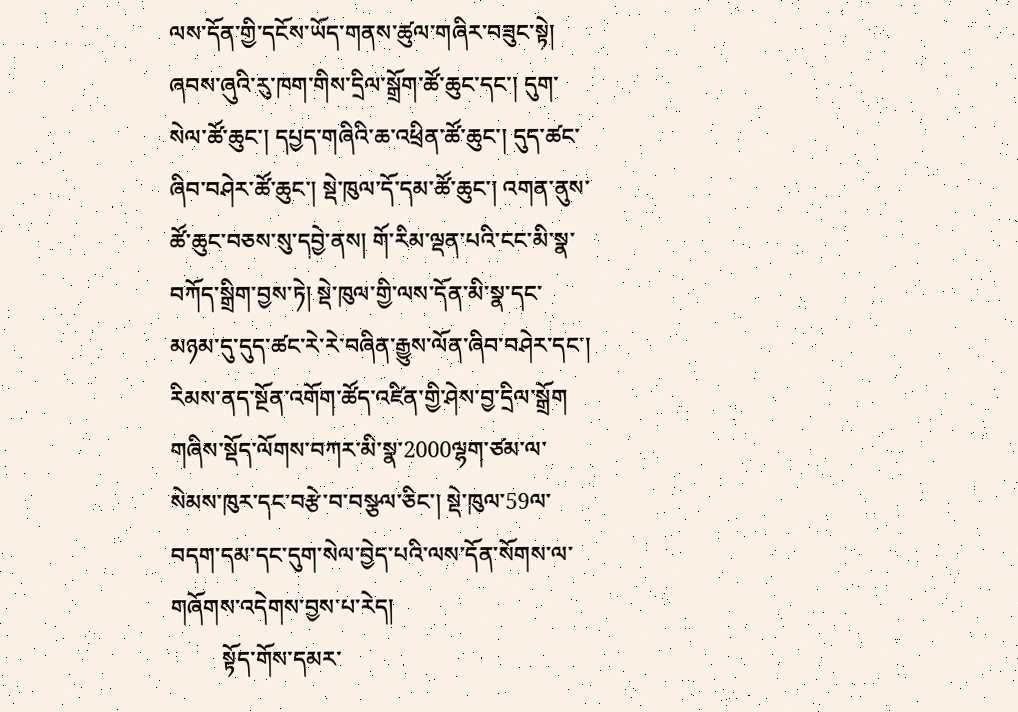ལས་དོན་གྱི་དངོས་ཡོད་གནས་ཚུལ་གཞིར་བཟུང་སྟེ། ཞབས་ཞུའི་རུ་ཁག་གིས་དྲིལ་སྒྲོག་ཚོ་ཆུང་དང་། དུག་སེལ་ཚོ་ཆུང་། དཔྱད་གཞིའི་ཆ་འཕྲིན་ཚོ་ཆུང་། དུད་ཚང་ཞིབ་བཤེར་ཚོ་ཆུང་། སྡེ་ཁུལ་དོ་དམ་ཚོ་ཆུང་། འགན་ནུས་ཚོ་ཆུང་བཅས་སུ་དབྱེ་ནས། གོ་རིམ་ལྡན་པའི་ངང་མི་སྣ་བཀོད་སྒྲིག་བྱས་ཏེ། སྡེ་ཁུལ་གྱི་ལས་དོན་མི་སྣ་དང་མཉམ་དུ་དུད་ཚང་རེ་རེ་བཞིན་རྒྱུས་ལོན་ཞིབ་བཤེར་དང་། རིམས་ནད་སྔོན་འགོག་ཚོད་འཛིན་གྱི་ཤེས་བྱ་དྲིལ་སྒྲོག གཞིས་སྡོད་ལོགས་བཀར་མི་སྣ་2000ལྷག་ཙམ་ལ་སེམས་ཁུར་དང་བརྩེ་བ་བསྩལ་ཅིང་། སྡེ་ཁུལ་59ལ་བདག་དམ་དང་དུག་སེལ་བྱེད་པའི་ལས་དོན་སོགས་ལ་གཞོགས་འདེགས་བྱས་པ་རེད།
         སྟོད་གོས་དམར་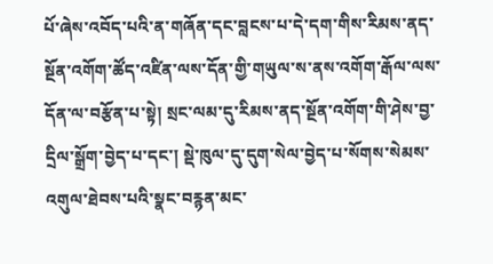པོ་ཞེས་འབོད་པའི་ན་གཞོན་དང་བླངས་པ་དེ་དག་གིས་རིམས་ནད་སྔོན་འགོག་ཚོད་འཛིན་ལས་དོན་གྱི་གཡུལ་ས་ནས་འགོག་རྒོལ་ལས་དོན་ལ་བརྩོན་པ་སྟེ། སྲང་ལམ་དུ་རིམས་ནད་སྔོན་འགོག་གི་ཤེས་བྱ་དྲིལ་སྒྲོག་བྱེད་པ་དང་། སྡེ་ཁུལ་དུ་དུག་སེལ་བྱེད་པ་སོགས་སེམས་འགུལ་ཐེབས་པའི་སྣང་བརྙན་མང་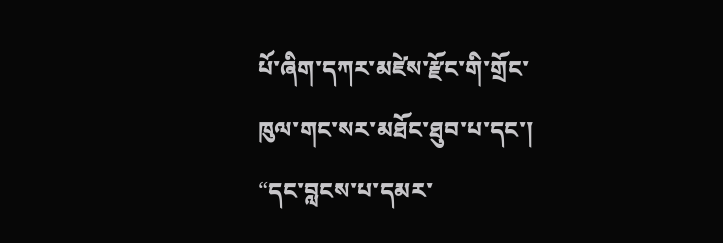པོ་ཞིག་དཀར་མཛེས་རྫོང་གི་གྲོང་ཁུལ་གང་སར་མཐོང་ཐུབ་པ་དང་། “དང་བླངས་པ་དམར་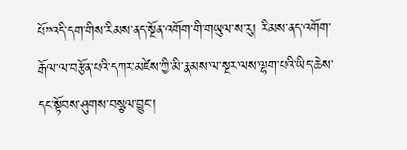པོ”འདི་དག་གིས་རིམས་ནད་སྔོན་འགོག་གི་གཡུལ་ས་རུ། རིམས་ནད་འགོག་རྒོལ་ལ་བརྩོན་པའི་དཀར་མཛེས་ཀྱི་མི་རྣམས་ལ་སྔར་ལས་ལྷག་པའི་ཡིད་ཆེས་དང་སྟོབས་ཤུགས་བསྩལ་བྱུང་།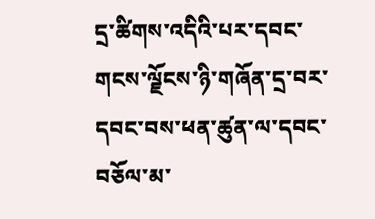དྲ་ཚིགས་འདིའི་པར་དབང་གངས་ལྗོངས་ཉི་གཞོན་དྲ་བར་དབང་བས་ཕན་ཚུན་ལ་དབང་བཅོལ་མ་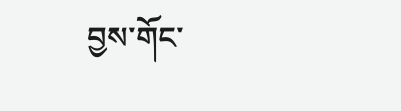བྱས་གོང་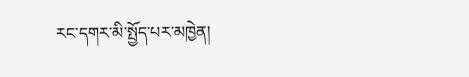རང་དགར་མི་སྤྱོད་པར་མཁྱེན།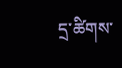དྲ་ཚིགས་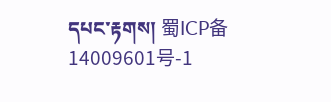དཔང་རྟགས། 蜀ICP备14009601号-1